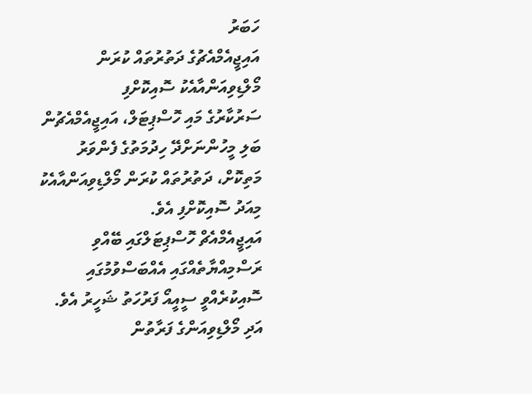ހަބަރު
އައިޖީއެމްއެޗުގެ ދަތުރުތައް ކުރަން މޯލްޑިވިއަންއާއެކު ސޮއިކޮށްފި
ސަރުކާރުގެ މައި ހޮސްޕިޓަލް، އައިޖީއެމްއެޗުން ބަލި މީހުންނަށްދޭ ހިދުމަތުގެ ފެންވަރު މަތިކޮށް، ދަތުރުތައް ކުރަން މޯލްޑިވިއަންއާއެކު މިއަދު ސޮއިކޮށްފި އެވެ.
އައިޖީއެމްއެޗް ހޮސްޕިޓަލްގައި ބޭއްވި ރަސްމިއްޔާތެއްގައި އެއްބަސްވުމުގައި ސޮއިކުރެއްވީ ސީއީއޯ ފަރުހަތު ޝަހީރު އެވެ. އަދި މޯލްޑިވިއަންގެ ފަރާތުން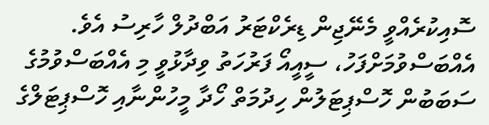ސޮއިކުރެއްވީ މެނޭޖިން ޑިރެކްޓަރު އަބްދުލް ހާރިސު އެވެ.
އެއްބަސްވުމަށްފަހު، ސީއީއޯ ފަރުހަތު ވިދާޅުވީ މި އެއްބަސްވުމުގެ ސަބަބުން ހޮސްޕިޓަލުން ހިދުމަތް ހޯދާ މީހުންނާއި ހޮސްޕިޓަލްގެ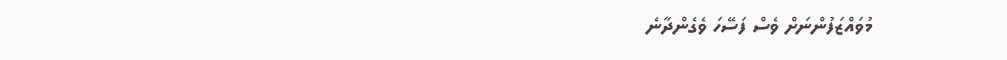މުވައްޒަފުންނަށް ވެސް ފަސޭހަ ވެގެންދާނެ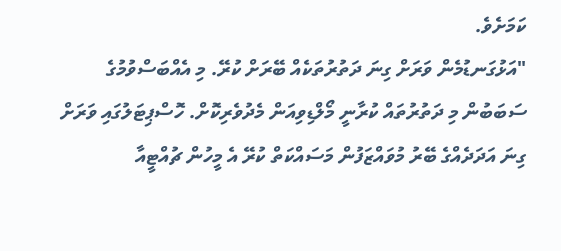ކަމަށެވެ.
"އަޅުގަނޑުމެން ވަރަށް ގިނަ ދަތުރުތަކެއް ބޭރަށް ކުރޭ. މި އެއްބަސްވުމުގެ ސަބަބުން މި ދަތުރުތައް ކުރާނީ މޯލްޑިވިއަން މެދުވެރިކޮށް. ހޮސްޕިޓަލުގައި ވަރަށް ގިނަ އަދަދެއްގެ ބޭރު މުވައްޒަފުން މަސައްކަތް ކުރޭ އެ މީހުން ޗުއްޓީއާ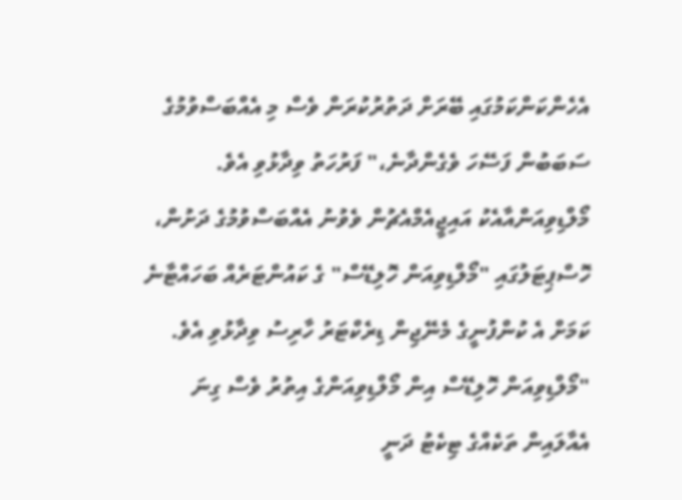އެހެންކަންކަމުގައި ބޭރަށް ދަތުރުކުރަން ވެސް މި އެއްބަސްވުމުގެ ސަބަބުން ފަސޭހަ ވެގެންދާނެ،" ފަރުހަތު ވިދާޅުވި އެވެ.
މޯލްޑިވިއަންއާއެކު އައިޖީއެމްއެޗުން ވެވުނު އެއްބަސްވުމުގެ ދަށުން، ހޮސްޕިޓަލުގައި "މޯލްޑިވިއަން ހޮލިޑޭސް" ގެ ކައުންޓަރެއް ބަހައްޓާނެ ކަމަށް އެ ކުންފުނީގެ މެނޭޖިން ޑިރެކްޓަރު ހާރިސު ވިދާޅުވި އެވެ.
"މޯލްޑިވިއަން ހޮލިޑޭސް އިން މޯލްޑިވިއަންގެ އިތުރު ވެސް ގިނަ އެއާލައިން ތަކެއްގެ ޓިކެޓު ދަނީ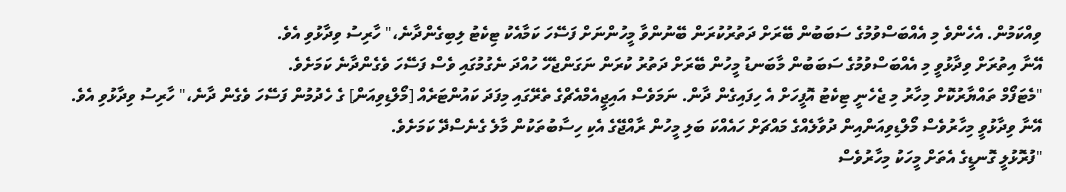ވިއްކަމުން. އެހެންވެ މި އެއްބަސްވުމުގެ ސަބަބުން ބޭރަށް ދަތުރުކުރަން ބޭނުންވާ މީހުންނަށް ފަސޭހަ ކަމާއެކު ޓިކެޓު ލިބިގެންދާނެ،" ހާރިސު ވިދާޅުވި އެވެ.
އޭނާ އިތުރަށް ވިދާޅުވީ މި އެއްބަސްވުމުގެ ސަބަބުން މާބަނޑު މީހުން ބޭރަށް ދަތުރު ކުރަން ނަގަންޖެހޭ ހުއްދަ ނެގުމުގައި ވެސް ފަސޭހަ ވެގެންދާނެ ކަމަށެވެ.
"މެޓަފޯމް ތައްޔާރުކޮށް މިހާރު މި ޖެހެނީ ޓިކެޓު އޮފީހަށް އެ ހިފައިގެން ދާން. ނަމަވެސް އައިޖީއެމްއެޗްގެ ތެރޭގައި މިފަދަ ކައުންޓަރެއް [މޯލްޑިވިއަން] ގެ ހެދުމުން ފަސޭހަ ވެގެން ދާނެ،" ހާރިސު ވިދާޅުވި އެވެ.
އޭނާ ވިދާޅުވީ މިހާރުވެސް މޯލްޑިވިއަންއިން ދުވާލެއްގެ މައްޗަށް ހައެއްކަ ބަލި މީހުން ރާއްޖޭގެ އެކި ހިސާބުތަކުން މާލެ ގެނެސްދޭ ކަމަށެވެ.
"ފުރޮޅުލީ ގޮނޑީގެ އެތަށް މީހަކު މިހާރުވެސް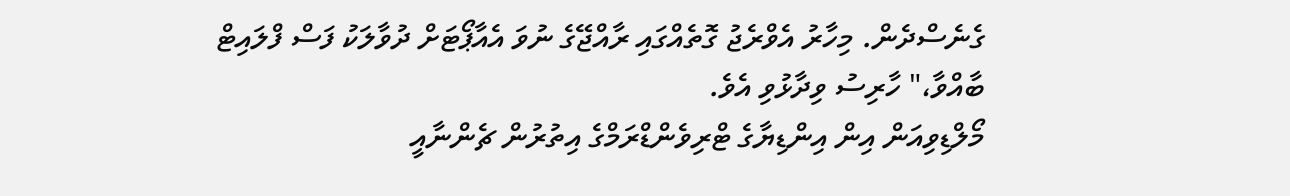ގެނެސްދެން. މިހާރު އެވްރެޖު ގޮތެއްގައި ރާއްޖޭގެ ނުވަ އެއާޕޯޓަށް ދުވާލަކު ފަސް ފްލައިޓް ބާއްވާ،" ހާރިސު ވިދާޅުވި އެވެ.
މޯލްޑިވިއަން އިން އިންޑިޔާގެ ޓްރިވެންޑްރަމްގެ އިތުރުން ޗެންނާއީ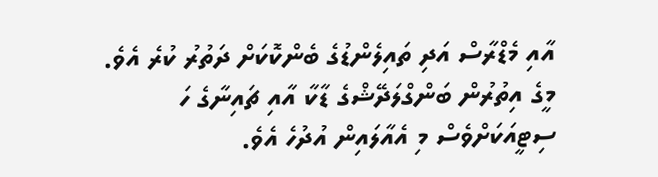އާއި މެޑްރާސް އަދި ތައިލެންޑުގެ ބެންކޮކަށް ދަތުރު ކުރެ އެވެ. މީގެ އިތުރުން ބަންގްލަދޭޝްގެ ޑާކާ އާއި ޗައިނާގެ ހަ ސިޓީއަކަށްވެސް މި އެއާލައިން އުދުހެ އެވެ.